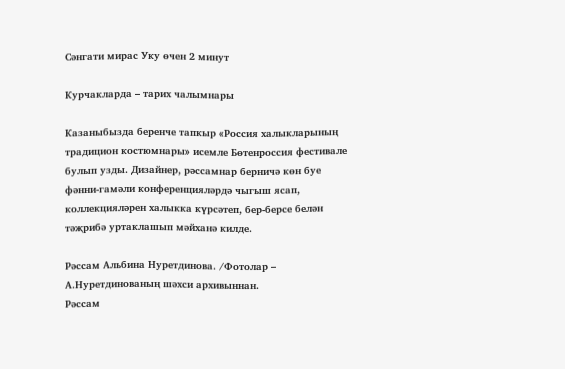Сәнгати мирас Уку өчен 2 минут

Курчакларда – тарих чалымнары

Казаныбызда беренче тапкыр «Россия халыкларының традицион костюмнары» исемле Бөтенроссия фестивале булып узды. Дизайнер, рәссамнар берничә көн буе фәнни-гамәли конференцияләрдә чыгыш ясап, коллекцияләрен халыкка күрсәтеп, бер-берсе белән тәҗрибә уртаклашып мәйханә килде.

Рәссам Альбина Нуретдинова. /Фотолар – А.Нуретдинованың шәхси архивыннан.
Рәссам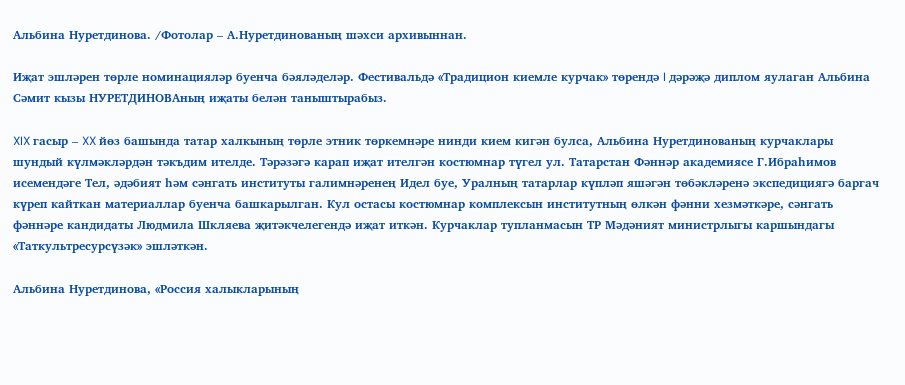Альбина Нуретдинова. /Фотолар – А.Нуретдинованың шәхси архивыннан.

Иҗат эшләрен төрле номинацияләр буенча бәяләделәр. Фестивальдә «Традицион киемле курчак» төрендә I дәрәҗә диплом яулаган Альбина Сәмит кызы НУРЕТДИНОВАның иҗаты белән таныштырабыз.

XIX гасыр – XX йөз башында татар халкының төрле этник төркемнәре нинди кием кигән булса, Альбина Нуретдинованың курчаклары шундый күлмәкләрдән тәкъдим ителде. Тәрәзәгә карап иҗат ителгән костюмнар түгел ул. Татарстан Фәннәр академиясе Г.Ибраһимов исемендәге Тел, әдәбият һәм сәнгать институты галимнәренең Идел буе, Уралның татарлар күпләп яшәгән төбәкләренә экспедициягә баргач күреп кайткан материаллар буенча башкарылган. Кул остасы костюмнар комплексын институтның өлкән фәнни хезмәткәре, сәнгать фәннәре кандидаты Людмила Шкляева җитәкчелегендә иҗат иткән. Курчаклар тупланмасын ТР Мәдәният министрлыгы каршындагы «Таткультресурсүзәк» эшләткән.

Альбина Нуретдинова, «Россия халыкларының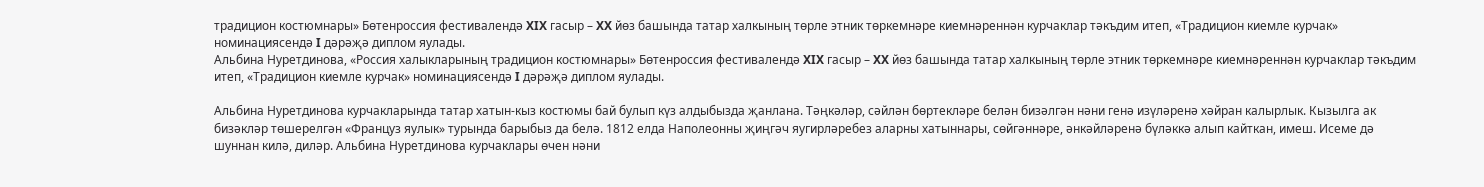традицион костюмнары» Бөтенроссия фестивалендә XIX гасыр – XX йөз башында татар халкының төрле этник төркемнәре киемнәреннән курчаклар тәкъдим итеп, «Традицион киемле курчак» номинациясендә I дәрәҗә диплом яулады.
Альбина Нуретдинова, «Россия халыкларының традицион костюмнары» Бөтенроссия фестивалендә XIX гасыр – XX йөз башында татар халкының төрле этник төркемнәре киемнәреннән курчаклар тәкъдим итеп, «Традицион киемле курчак» номинациясендә I дәрәҗә диплом яулады.

Альбина Нуретдинова курчакларында татар хатын-кыз костюмы бай булып күз алдыбызда җанлана. Тәңкәләр, сәйлән бөртекләре белән бизәлгән нәни генә изүләренә хәйран калырлык. Кызылга ак бизәкләр төшерелгән «Француз яулык» турында барыбыз да белә. 1812 елда Наполеонны җиңгәч яугирләребез аларны хатыннары, сөйгәннәре, әнкәйләренә бүләккә алып кайткан, имеш. Исеме дә шуннан килә, диләр. Альбина Нуретдинова курчаклары өчен нәни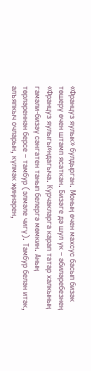«Француз яулык» булдырган. Моның өчен махсус басып бизәк төшерү өчен штамп ясаткан. Бизәге дә шул ук – әбиләребезнең «Француз яулыгы»ндагыча. Курчакларга карап татар халкының гамәли-бизәү сәнгатен танып белергә мөмкин. Аның төрләреннән берсе – тамбур (элмәле чигү). Тамбур белән итәк, алъяпкыч очларын, күлмәк җиңнәрен,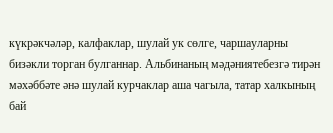күкрәкчәләр, калфаклар, шулай ук сөлге, чаршауларны бизәкли торган булганнар. Альбинаның мәдәниятебезгә тирән мәхәббәте әнә шулай курчаклар аша чагыла, татар халкының бай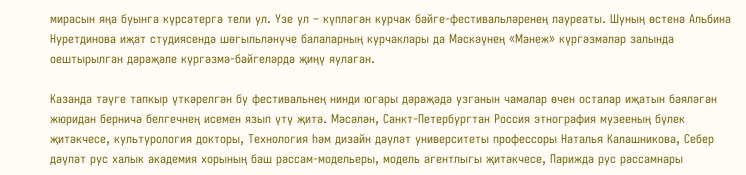мирасын яңа буынга күрсәтергә тели ул. Үзе ул – күпләгән курчак бәйге-фестивальләренең лауреаты. Шуның өстенә Альбина Нуретдинова иҗат студиясендә шөгыльләнүче балаларның курчаклары да Мәскәүнең «Манеж» күргәзмәләр залында оештырылган дәрәҗәле күргәзмә-бәйгеләрдә җиңү яулаган.

Казанда тәүге тапкыр үткәрелгән бу фестивальнең нинди югары дәрәҗәдә узганын чамалар өчен осталар иҗатын бәяләгән жюридан берничә белгечнең исемен язып үтү җитә. Мәсәлән, Санкт-Петербургтан Россия этнография музееның бүлек җитәкчесе, культурология докторы, Технология һәм дизайн дәүләт университеты профессоры Наталья Калашникова, Себер дәүләт рус халык академия хорының баш рәссам-модельеры, модель агентлыгы җитәкчесе, Парижда рус рәссамнары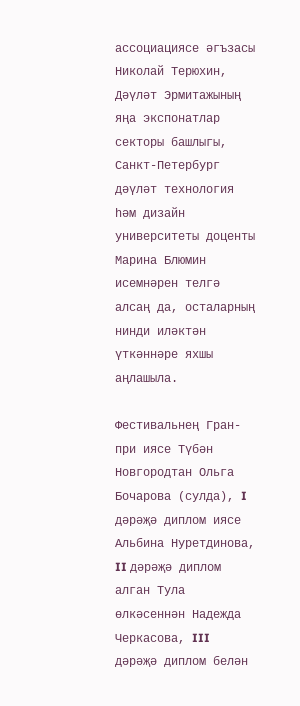ассоциациясе әгъзасы Николай Терюхин, Дәүләт Эрмитажының яңа экспонатлар секторы башлыгы, Санкт-Петербург дәүләт технология һәм дизайн университеты доценты Марина Блюмин исемнәрен телгә алсаң да, осталарның нинди иләктән үткәннәре яхшы аңлашыла.

Фестивальнең Гран-при иясе Түбән Новгородтан Ольга Бочарова (сулда), I дәрәҗә диплом иясе Альбина Нуретдинова, II дәрәҗә диплом алган Тула өлкәсеннән Надежда Черкасова, III дәрәҗә диплом белән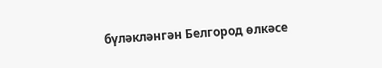бүләкләнгән Белгород өлкәсе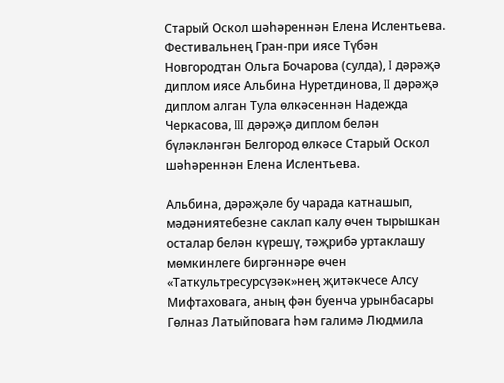Старый Оскол шәһәреннән Елена Ислентьева.
Фестивальнең Гран-при иясе Түбән Новгородтан Ольга Бочарова (сулда), I дәрәҗә диплом иясе Альбина Нуретдинова, II дәрәҗә диплом алган Тула өлкәсеннән Надежда Черкасова, III дәрәҗә диплом белән бүләкләнгән Белгород өлкәсе Старый Оскол шәһәреннән Елена Ислентьева.

Альбина, дәрәҗәле бу чарада катнашып, мәдәниятебезне саклап калу өчен тырышкан осталар белән күрешү, тәҗрибә уртаклашу мөмкинлеге биргәннәре өчен «Таткультресурсүзәк»нең җитәкчесе Алсу Мифтаховага, аның фән буенча урынбасары Гөлназ Латыйповага һәм галимә Людмила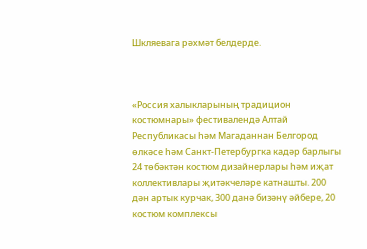Шкляевага рәхмәт белдерде.



«Россия халыкларының традицион костюмнары» фестивалендә Алтай Республикасы һәм Магаданнан Белгород өлкәсе һәм Санкт-Петербургка кадәр барлыгы 24 төбәктән костюм дизайнерлары һәм иҗат коллективлары җитәкчеләре катнашты. 200 дән артык курчак, 300 данә бизәнү әйбере, 20 костюм комплексы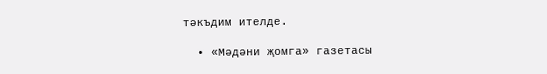тәкъдим ителде.

  • «Мәдәни җомга» газетасы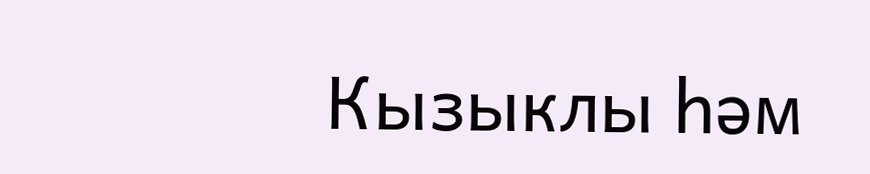Кызыклы һәм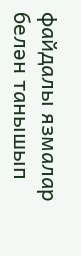файдалы язмалар белән танышып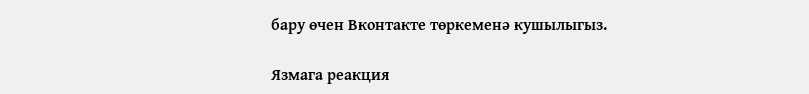бару өчен Вконтакте төркеменә кушылыгыз.

Язмага реакция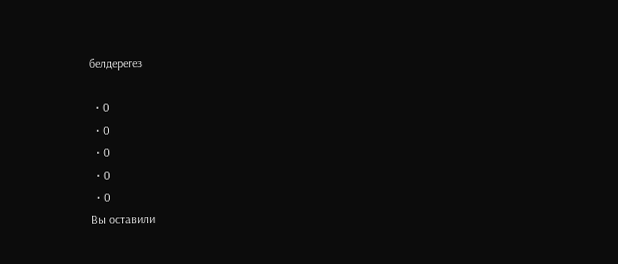белдерегез

  • 0
  • 0
  • 0
  • 0
  • 0
Вы оставили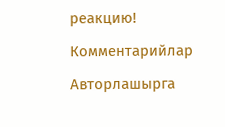реакцию!

Комментарийлар

Авторлашырга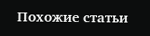Похожие статьи